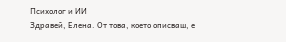Психолог и ИИ
Здравей, Елена. От това, което описваш, е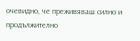очевидно, че преживяваш силно и продължително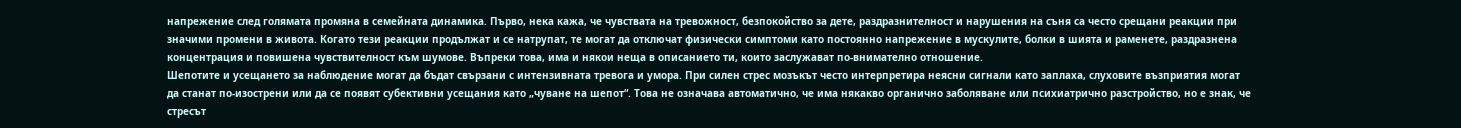напрежение след голямата промяна в семейната динамика. Първо, нека кажа, че чувствата на тревожност, безпокойство за дете, раздразнителност и нарушения на съня са често срещани реакции при значими промени в живота. Когато тези реакции продължат и се натрупат, те могат да отключат физически симптоми като постоянно напрежение в мускулите, болки в шията и раменете, раздразнена концентрация и повишена чувствителност към шумове. Въпреки това, има и някои неща в описанието ти, които заслужават по‑внимателно отношение.
Шепотите и усещането за наблюдение могат да бъдат свързани с интензивната тревога и умора. При силен стрес мозъкът често интерпретира неясни сигнали като заплаха, слуховите възприятия могат да станат по‑изострени или да се появят субективни усещания като „чуване на шепот“. Това не означава автоматично, че има някакво органично заболяване или психиатрично разстройство, но е знак, че стресът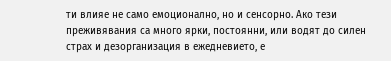ти влияе не само емоционално, но и сенсорно. Ако тези преживявания са много ярки, постоянни, или водят до силен страх и дезорганизация в ежедневието, е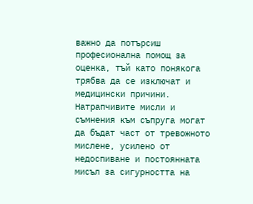важно да потърсиш професионална помощ за оценка, тъй като понякога трябва да се изключат и медицински причини.
Натрапчивите мисли и съмнения към съпруга могат да бъдат част от тревожното мислене, усилено от недоспиване и постоянната мисъл за сигурността на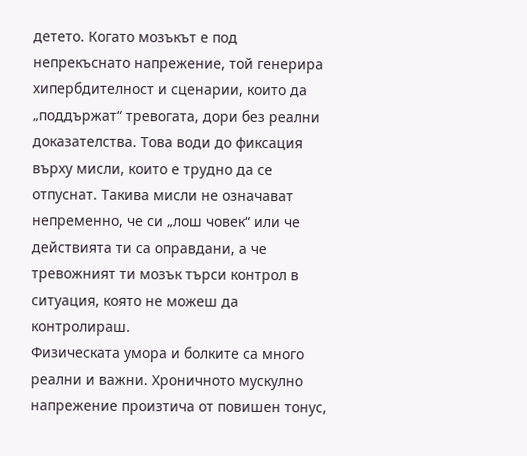детето. Когато мозъкът е под непрекъснато напрежение, той генерира хипербдителност и сценарии, които да „поддържат“ тревогата, дори без реални доказателства. Това води до фиксация върху мисли, които е трудно да се отпуснат. Такива мисли не означават непременно, че си „лош човек“ или че действията ти са оправдани, а че тревожният ти мозък търси контрол в ситуация, която не можеш да контролираш.
Физическата умора и болките са много реални и важни. Хроничното мускулно напрежение произтича от повишен тонус,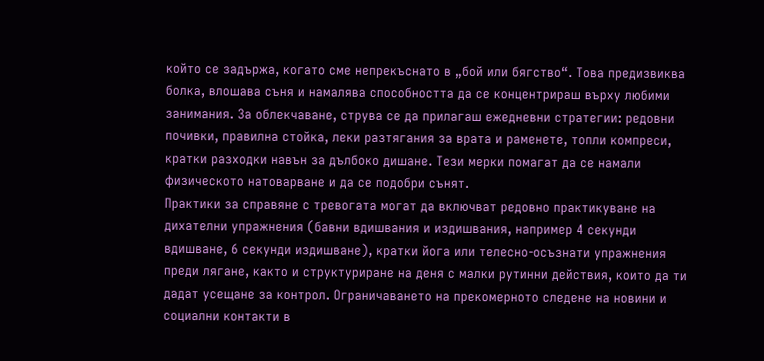който се задържа, когато сме непрекъснато в „бой или бягство“. Това предизвиква болка, влошава съня и намалява способността да се концентрираш върху любими занимания. За облекчаване, струва се да прилагаш ежедневни стратегии: редовни почивки, правилна стойка, леки разтягания за врата и раменете, топли компреси, кратки разходки навън за дълбоко дишане. Тези мерки помагат да се намали физическото натоварване и да се подобри сънят.
Практики за справяне с тревогата могат да включват редовно практикуване на дихателни упражнения (бавни вдишвания и издишвания, например 4 секунди вдишване, 6 секунди издишване), кратки йога или телесно‑осъзнати упражнения преди лягане, както и структуриране на деня с малки рутинни действия, които да ти дадат усещане за контрол. Ограничаването на прекомерното следене на новини и социални контакти в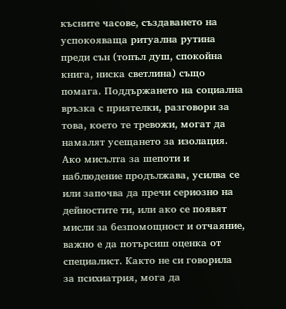късните часове, създаването на успокояваща ритуална рутина преди сън (топъл душ, спокойна книга, ниска светлина) също помага. Поддържането на социална връзка с приятелки, разговори за това, което те тревожи, могат да намалят усещането за изолация.
Ако мисълта за шепоти и наблюдение продължава, усилва се или започва да пречи сериозно на дейностите ти, или ако се появят мисли за безпомощност и отчаяние, важно е да потърсиш оценка от специалист. Както не си говорила за психиатрия, мога да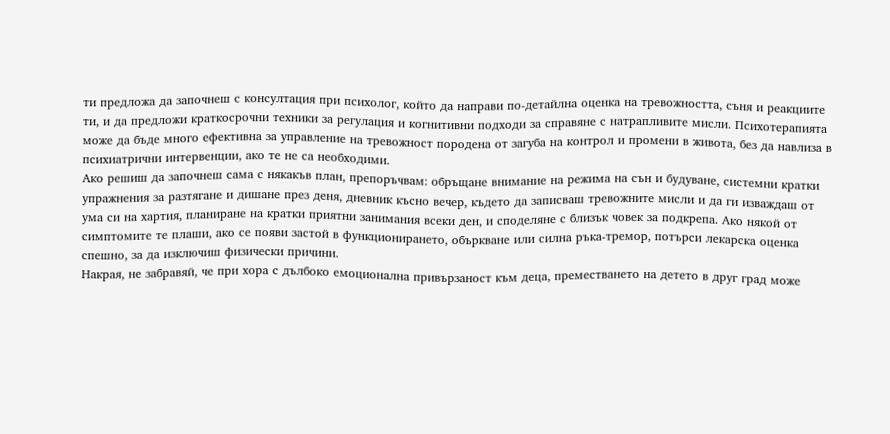ти предложа да започнеш с консултация при психолог, който да направи по‑детайлна оценка на тревожността, съня и реакциите ти, и да предложи краткосрочни техники за регулация и когнитивни подходи за справяне с натрапливите мисли. Психотерапията може да бъде много ефективна за управление на тревожност породена от загуба на контрол и промени в живота, без да навлиза в психиатрични интервенции, ако те не са необходими.
Ако решиш да започнеш сама с някакъв план, препоръчвам: обръщане внимание на режима на сън и будуване, системни кратки упражнения за разтягане и дишане през деня, дневник късно вечер, където да записваш тревожните мисли и да ги изваждаш от ума си на хартия, планиране на кратки приятни занимания всеки ден, и споделяне с близък човек за подкрепа. Ако някой от симптомите те плаши, ако се появи застой в функционирането, объркване или силна ръка‑тремор, потърси лекарска оценка спешно, за да изключиш физически причини.
Накрая, не забравяй, че при хора с дълбоко емоционална привързаност към деца, преместването на детето в друг град може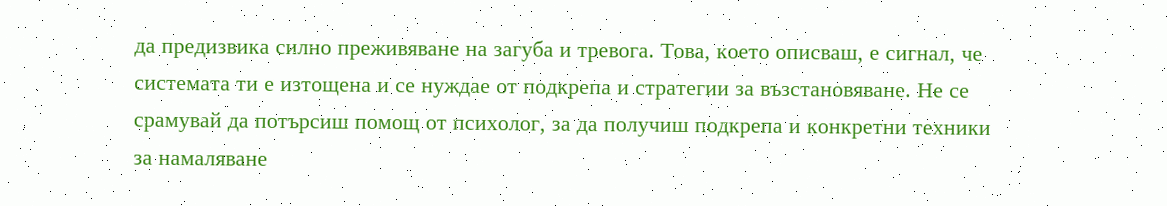да предизвика силно преживяване на загуба и тревога. Това, което описваш, е сигнал, че системата ти е изтощена и се нуждае от подкрепа и стратегии за възстановяване. Не се срамувай да потърсиш помощ от психолог, за да получиш подкрепа и конкретни техники за намаляване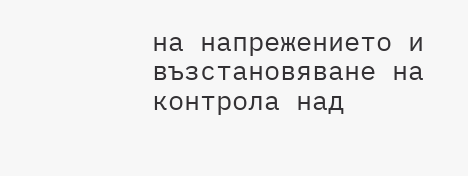на напрежението и възстановяване на контрола над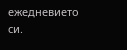ежедневието си.